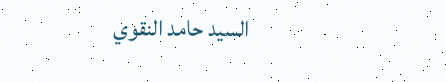السيد حامد النقوي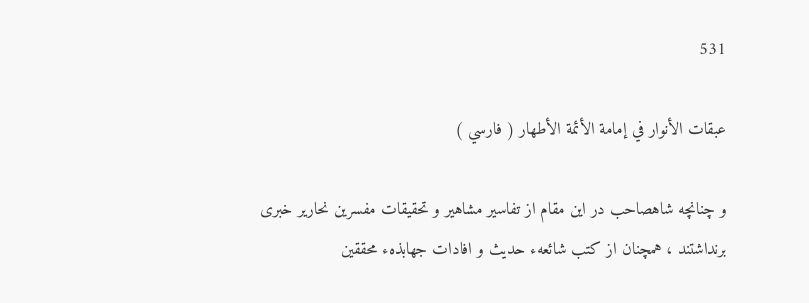531

عبقات الأنوار في إمامة الأئمة الأطهار ( فارسي )

و چنانچه شاهصاحب در اين مقام از تفاسير مشاهير و تحقيقات مفسرين نحارير خبرى برنداشتند ، همچنان از كتب شائعهء حديث و افادات جهابذهء محققين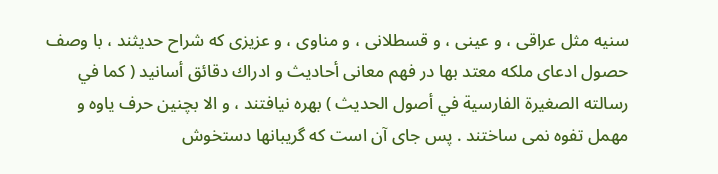سنيه مثل عراقى ، و عينى ، و قسطلانى ، و مناوى ، و عزيزى كه شراح حديثند ، با وصف حصول ادعاى ملكه معتد بها در فهم معانى أحاديث و ادراك دقائق أسانيد ( كما في رسالته الصغيرة الفارسية في أصول الحديث ) بهره نيافتند ، و الا بچنين حرف ياوه و مهمل تفوه نمى ساختند . پس جاى آن است كه گريبانها دستخوش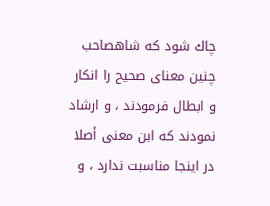چاك شود كه شاهصاحب چنين معناى صحيح را انكار و ابطال فرمودند ، و ارشاد نمودند كه ابن معنى أصلا در اينجا مناسبت ندارد ، و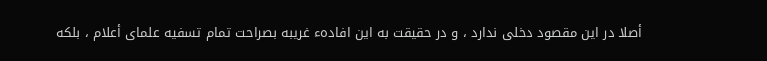أصلا در اين مقصود دخلى ندارد ، و در حقيقت به اين افادهء غريبه بصراحت تمام تسفيه علماى أعلام ، بلكه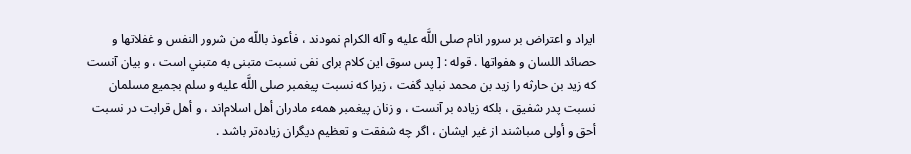ايراد و اعتراض بر سرور انام صلى اللَّه عليه و آله الكرام نمودند ، فأعوذ باللّه من شرور النفس و غفلاتها و حصائد اللسان و هفواتها . قوله : [ پس سوق اين كلام براى نفى نسبت متبنى به متبني است ، و بيان آنست كه زيد بن حارثه را زيد بن محمد نبايد گفت ، زيرا كه نسبت پيغمبر صلى اللَّه عليه و سلم بجميع مسلمان نسبت پدر شفيق ، بلكه زياده بر آنست ، و زنان پيغمبر همهء مادران أهل اسلام‌اند ، و أهل قرابت در نسبت أحق و أولى مىباشند از غير ايشان ، اگر چه شفقت و تعظيم ديگران زياده‌تر باشد .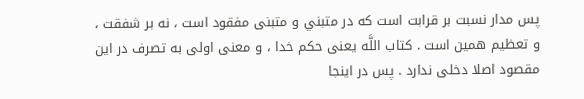پس مدار نسبت بر قرابت است كه در متبني و متبنى مفقود است ، نه بر شفقت ، و تعظيم همين است . كتاب اللَّه يعنى حكم خدا ، و معنى اولى به تصرف در اين مقصود اصلا دخلى ندارد . پس در اينجا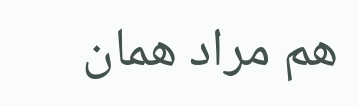هم مراد همان